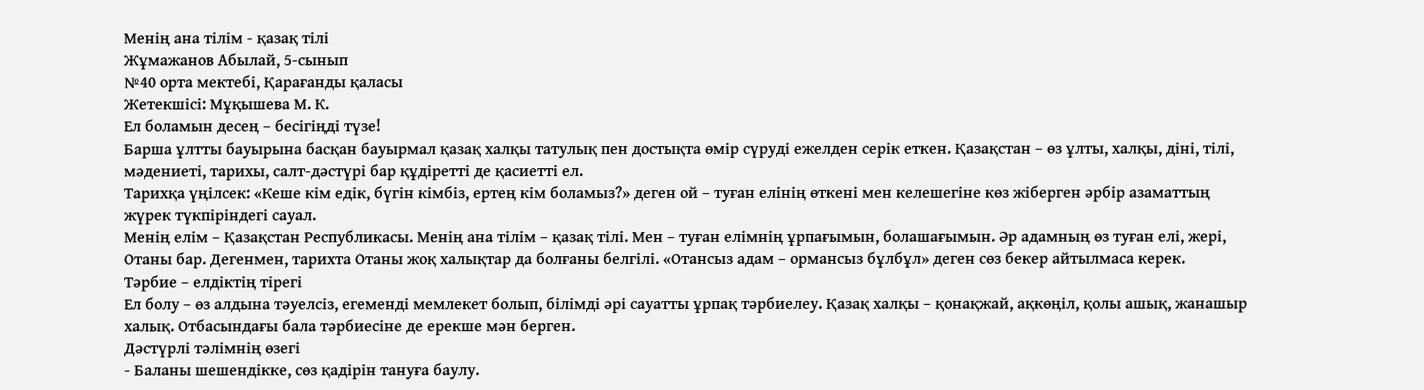Менің ана тілім - қазақ тілі
Жұмажанов Абылай, 5-сынып
№40 орта мектебі, Қарағанды қаласы
Жетекшісі: Мұқышева М. К.
Ел боламын десең – бесігіңді түзе!
Барша ұлтты бауырына басқан бауырмал қазақ халқы татулық пен достықта өмір сүруді ежелден серік еткен. Қазақстан – өз ұлты, халқы, діні, тілі, мәдениеті, тарихы, салт-дәстүрі бар құдіретті де қасиетті ел.
Тарихқа үңілсек: «Кеше кім едік, бүгін кімбіз, ертең кім боламыз?» деген ой – туған елінің өткені мен келешегіне көз жіберген әрбір азаматтың жүрек түкпіріндегі сауал.
Менің елім – Қазақстан Республикасы. Менің ана тілім – қазақ тілі. Мен – туған елімнің ұрпағымын, болашағымын. Әр адамның өз туған елі, жері, Отаны бар. Дегенмен, тарихта Отаны жоқ халықтар да болғаны белгілі. «Отансыз адам – ормансыз бұлбұл» деген сөз бекер айтылмаса керек.
Тәрбие – елдіктің тірегі
Ел болу – өз алдына тәуелсіз, егеменді мемлекет болып, білімді әрі сауатты ұрпақ тәрбиелеу. Қазақ халқы – қонақжай, ақкөңіл, қолы ашық, жанашыр халық. Отбасындағы бала тәрбиесіне де ерекше мән берген.
Дәстүрлі тәлімнің өзегі
- Баланы шешендікке, сөз қадірін тануға баулу.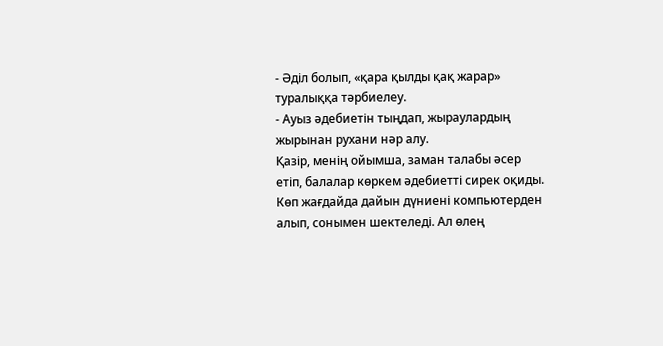- Әділ болып, «қара қылды қақ жарар» туралыққа тәрбиелеу.
- Ауыз әдебиетін тыңдап, жыраулардың жырынан рухани нәр алу.
Қазір, менің ойымша, заман талабы әсер етіп, балалар көркем әдебиетті сирек оқиды. Көп жағдайда дайын дүниені компьютерден алып, сонымен шектеледі. Ал өлең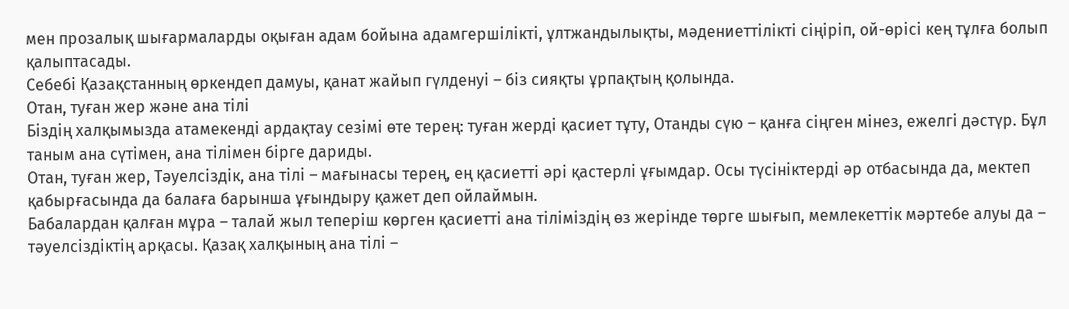мен прозалық шығармаларды оқыған адам бойына адамгершілікті, ұлтжандылықты, мәдениеттілікті сіңіріп, ой-өрісі кең тұлға болып қалыптасады.
Себебі Қазақстанның өркендеп дамуы, қанат жайып гүлденуі – біз сияқты ұрпақтың қолында.
Отан, туған жер және ана тілі
Біздің халқымызда атамекенді ардақтау сезімі өте терең: туған жерді қасиет тұту, Отанды сүю – қанға сіңген мінез, ежелгі дәстүр. Бұл таным ана сүтімен, ана тілімен бірге дариды.
Отан, туған жер, Тәуелсіздік, ана тілі – мағынасы терең, ең қасиетті әрі қастерлі ұғымдар. Осы түсініктерді әр отбасында да, мектеп қабырғасында да балаға барынша ұғындыру қажет деп ойлаймын.
Бабалардан қалған мұра – талай жыл теперіш көрген қасиетті ана тіліміздің өз жерінде төрге шығып, мемлекеттік мәртебе алуы да – тәуелсіздіктің арқасы. Қазақ халқының ана тілі –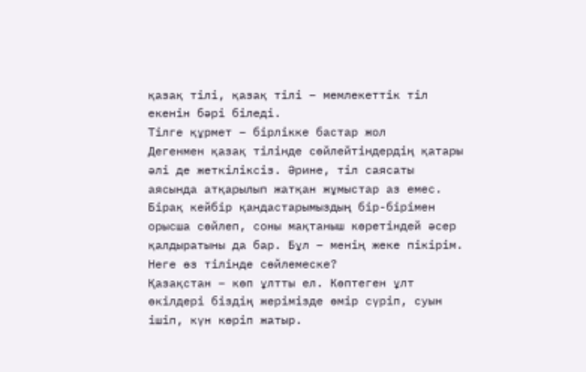қазақ тілі, қазақ тілі – мемлекеттік тіл екенін бәрі біледі.
Тілге құрмет – бірлікке бастар жол
Дегенмен қазақ тілінде сөйлейтіндердің қатары әлі де жеткіліксіз. Әрине, тіл саясаты аясында атқарылып жатқан жұмыстар аз емес. Бірақ кейбір қандастарымыздың бір-бірімен орысша сөйлеп, соны мақтаныш көретіндей әсер қалдыратыны да бар. Бұл – менің жеке пікірім. Неге өз тілінде сөйлемеске?
Қазақстан – көп ұлтты ел. Көптеген ұлт өкілдері біздің жерімізде өмір сүріп, суын ішіп, күн көріп жатыр.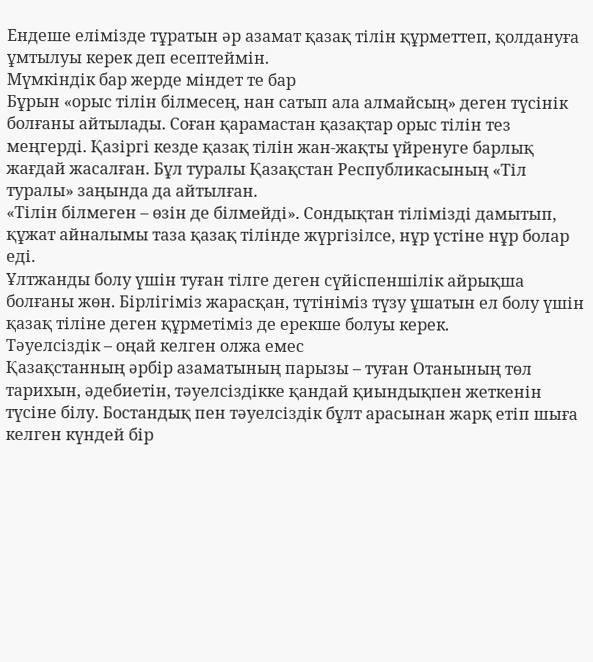Ендеше елімізде тұратын әр азамат қазақ тілін құрметтеп, қолдануға ұмтылуы керек деп есептеймін.
Мүмкіндік бар жерде міндет те бар
Бұрын «орыс тілін білмесең, нан сатып ала алмайсың» деген түсінік болғаны айтылады. Соған қарамастан қазақтар орыс тілін тез меңгерді. Қазіргі кезде қазақ тілін жан-жақты үйренуге барлық жағдай жасалған. Бұл туралы Қазақстан Республикасының «Тіл туралы» заңында да айтылған.
«Тілін білмеген – өзін де білмейді». Сондықтан тілімізді дамытып, құжат айналымы таза қазақ тілінде жүргізілсе, нұр үстіне нұр болар еді.
Ұлтжанды болу үшін туған тілге деген сүйіспеншілік айрықша болғаны жөн. Бірлігіміз жарасқан, түтініміз түзу ұшатын ел болу үшін қазақ тіліне деген құрметіміз де ерекше болуы керек.
Тәуелсіздік – оңай келген олжа емес
Қазақстанның әрбір азаматының парызы – туған Отанының төл тарихын, әдебиетін, тәуелсіздікке қандай қиындықпен жеткенін түсіне білу. Бостандық пен тәуелсіздік бұлт арасынан жарқ етіп шыға келген күндей бір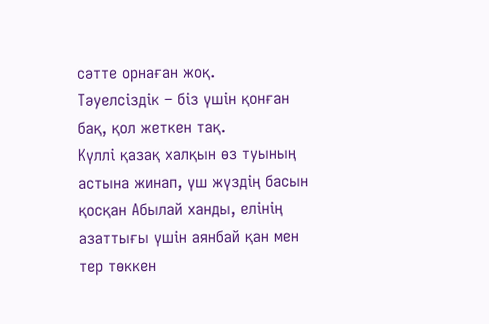сәтте орнаған жоқ.
Тәуелсіздік – біз үшін қонған бақ, қол жеткен тақ.
Күллі қазақ халқын өз туының астына жинап, үш жүздің басын қосқан Абылай ханды, елінің азаттығы үшін аянбай қан мен тер төккен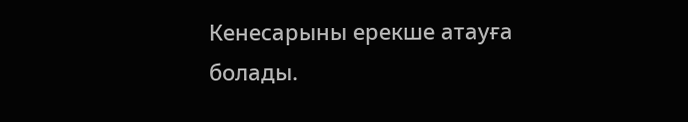Кенесарыны ерекше атауға болады.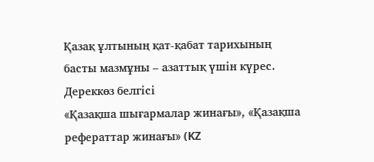Қазақ ұлтының қат-қабат тарихының басты мазмұны – азаттық үшін күрес.
Дереккөз белгісі
«Қазақша шығармалар жинағы», «Қазақша рефераттар жинағы» (KZ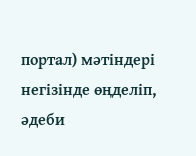портал) мәтіндері негізінде өңделіп, әдеби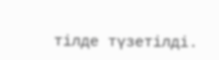тілде түзетілді.